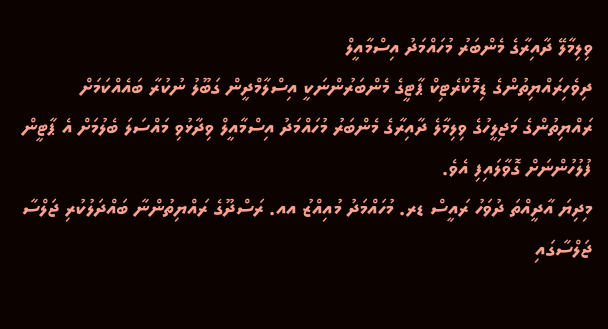ވިލިމާލޭ ދާއިރާގެ މެންބަރު މުހައްމަދު އިސްމާއީލް
ދިވެހިރައްޔިތުންގެ ޑިމޮކްރެޓިކް ޕާޓީގެ މެންބަރުންނަކީ އިސްލާމްދީން ގަބޫލު ނުކުރާ ބައެއްކަމަށް ރައްޔިތުންގެ މަޖިލީހުގެ ވިލިމާލެ ދާއިރާގެ މެންބަރު މުހައްމަދު އިސްމާއީލް ވިދާޅުވި މައްސަލަ ބެލުމަށް އެ ޕާޓީން ފުލުހުންނަށް ގޮވާލައިފި އެވެ.
މިދިޔަ އާދީއްތަ ދުވަހު ރައީސް ޑރ. މުހައްމަދު މުއިއްޒު އއ. ރަސްދޫގެ ރައްޔިތުންނާ ބައްދަލުކުރި ޖަލްސާ ޖަލްސާގައި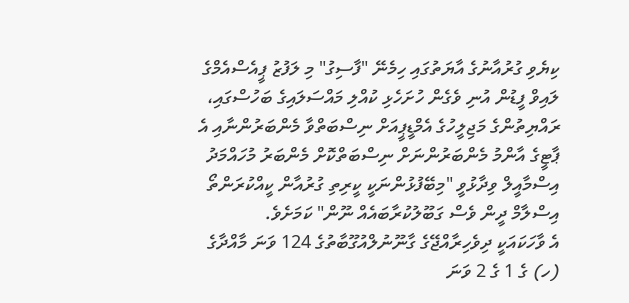ކިޔެވި ގުރުއާނުގެ އާޔަތުގައި ހިމެނޭ "ފާސިގު" މި ލަފުޒު ޕީއެސްއެމްގެ ލައިވް ފީޑުން އުނި ވެގެން ހުށަހެޅި ކުއްލި މައްސަލައިގެ ބަހުސްގައި، ރައްޔިތުންގެ މަޖިލީހުގެ އެމްޑީޕީއަށް ނިސްބަތްވާ މެންބަރުންނާއި އެ ޕާޓީގެ އާންމު މެންބަރުންނަށް ނިސްބަތްކޮށް މެންބަރު މުހައްމަދު އިސްމާއީލް ވިދާޅުވީ "މިބޭފުޅުންނަކީ ކީރިތި ގުރުއާން ކީއްކުރަންތޯ އިސްލާމް ދީން ވެސް ގަބޫލުކުރާބައެއް ނޫން" ކަމަށެވެ.
އެ ވާހަކައަކީ ދިވެހިރާއްޖޭގެ ގާނޫނުލްއުގޫބާތުގެ 124 ވަނަ މާއްދާގެ (ހ) ގެ 1 ގެ 2 ވަނަ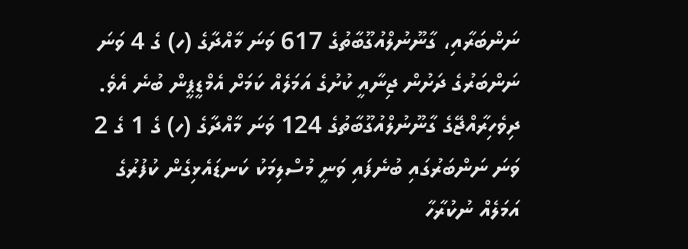ނަންބަރާއި، ގާނޫނުލްއުގޫބާތުގެ 617 ވަނަ މާއްދާގެ (ހ) ގެ 4 ވަނަ ނަންބަރުގެ ދަށުން ޖިނާއީ ކުށުގެ އަމަލެއް ކަމަށް އެމްޑީޕީން ބުނެ އެވެ.
ދިވެހިރާއްޖޭގެ ގާނޫނުލްއުގޫބާތުގެ 124 ވަނަ މާއްދާގެ (ހ) ގެ 1 ގެ 2 ވަނަ ނަންބަރުގައި ބުނެފައި ވަނީ މުސްލިމަކު ކަނޑައެޅިގެން ކުފުރުގެ އަމަލެއް ނުކުރާހާ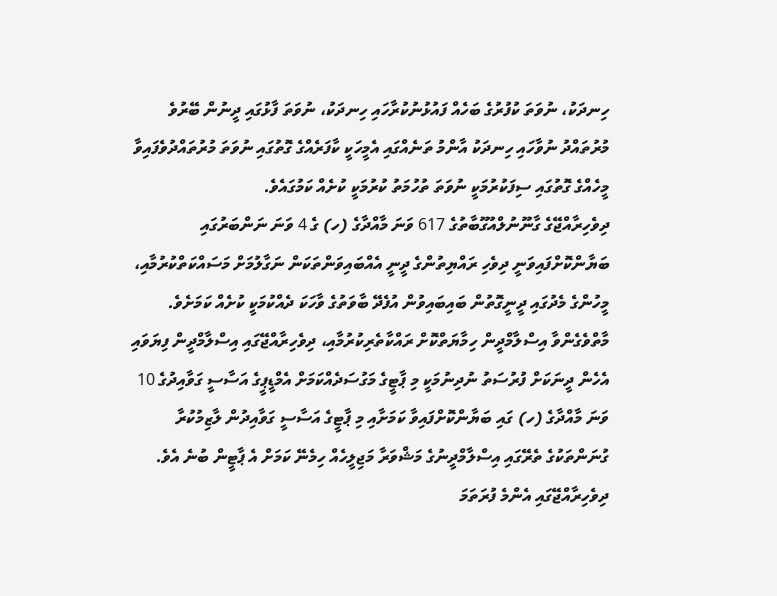ހިނދަކު، ނުވަތަ ކުފުރުގެ ބަހެއް ފައުޅުނުކުރާހައި ހިނދަކު، ނުވަތަ ފާޅުގައި ދީނުން ބޭރުވެ މުރުތައްދު ނުވާހައި ހިނދަކު އާންމު ތަނެއްގައި އެމީހަކީ ކާފަރެއްގެ ގޮތުގައި ނުވަތަ މުރުތައްދުވެފައިވާ މީހެއްގެ ގޮތުގައި ސިފަކުރުމަކީ ނުވަތަ ތުހުމަތު ކުރުމަކީ ކުށެއް ކަމުގައެވެ.
ދިވެހިރާއްޖޭގެ ގާނޫނުލްއުގޫބާތުގެ 617 ވަނަ މާއްދާގެ (ހ) ގެ 4 ވަނަ ނަންބަރުގައި ބަޔާންކޮށްފައިވަނީ ދިވެހި ރައްޔިތުންގެ ދީނީ އެއްބައިވަންތަކަން ނަގާލުމަށް މަސައްކަތްކުރުމާއި، މީހުންގެ މެދުގައި ދީނީގޮތުން ބައިބައިވުން އުފެދޭ ބާވަތުގެ ވާހަކަ ދެއްކުމަކީ ކުށެއް ކަމަށެވެ.
މާތްވެގެންވާ އިސްލާމްދީން ހިމާޔަތްކޮށް ރައްކާތެރިކުރުމާއި، ދިވެހިރާއްޖޭގައި އިސްލާމްދީން ފިޔަވައި އެހެން ދީނަކަށް ފުރުސަތު ނުދިނުމަކީ މި ޕާޓީގެ މަގުސަދެއްކަމަށް އެމްޑީޕީގެ އަސާސީ ގަވާއިދުގެ 10 ވަނަ މާއްދާގެ (ހ) ގައި ބަޔާންކޮށްފައިވާ ކަމަށާއި މި ޕާޓީގެ އަސާސީ ގަވާއިދުން ލާޒިމުކުރާ ގުނަންތަކުގެ ތެރޭގައި އިސްލާމްދީނުގެ މަޝްވަރާ މަޖިލީހެއް ހިމެނޭ ކަމަށް އެ ޕާޓީން ބުނެ އެވެ.
ދިވެހިރާއްޖޭގައި އެންމެ ފުރަތަމަ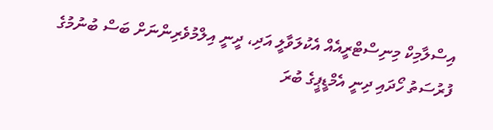އިސްލާމިކް މިނިސްޓްރީއެއް އެކުލަވާލީ އަދި، ދީނީ އިލްމުވެރިންނަށް ބަސް ބުނުމުގެ ފުރުސަތު ހޯދައި ދިނީ އެމްޑީޕީގެ ބުރަ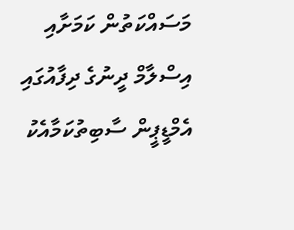މަސައްކަތުން ކަމަށާއި އިސްލާމް ދީނުގެ ދިފާއުގައި އެމްޑީޕީން ސާބިތުކަމާއެކު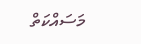މަސައްކަތް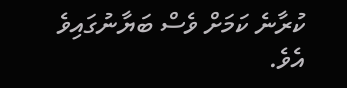ކުރާނެ ކަމަށް ވެސް ބަޔާނުގައިވެ އެވެ.